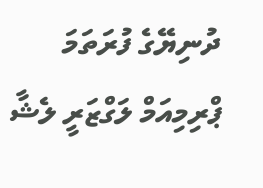ދުނިޔޭގެ ފުރަތަމަ ޕްރިމިއަމް ލަގްޒަރީ ލެޝާ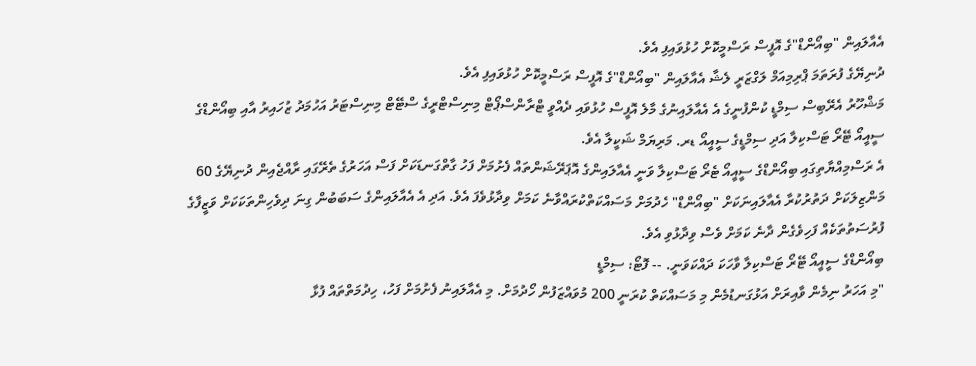އެއާލައިން "ބިއޯންޑް"ގެ އޮފީސް ރަސްމީކޮށް ހުޅުވައިފި އެވެ.
ދުނިޔޭގެ ފުރަތަމަ ޕްރިމިއަމް ލަގްޒަރީ ލެޝާ އެއާލައިން "ބިއޯންޑް"ގެ އޮފީސް ރަސްމީކޮށް ހުޅުވައިފި އެވެ.
މަޝްހޫރު އެރޭބިސް ސިމްޑީ ކުންފުނީގެ އެ އެއާލައިނުގެ މާލެ އޮފީސް ހުޅުވައި ދެއްވީ ޓްރާންސްޕޯޓް މިނިސްޓްރީގެ ސްޓޭޓް މިނިސްޓަރު އަހުމަދު ޒުހައިރު އާއި ބިއޯންޑްގެ ސީއީއޯ ޓޭރޯ ޓަސްކިލާ އަދި ސިމްޑީގެ ސީއީއޯ ޑރ. މަރިޔަމް ޝަކީލާ އެވެ.
އެ ރަސްމިއްޔާތިގައި ބިއޯންޑްގެ ސީއީއޯ ޓެރޯ ޓަސްކިލާ ވަނީ އެއާލައިންގެ އޮޕަރޭޝަންތައް ފެށުމަށް ފަހު ގާތްގަނޑަކަށް ފަސް އަހަރުގެ ތެރޭގައި ރާއްޖެއިން ދުނިޔޭގެ 60 މަންޒިލަކަށް ދަތުރުކުރާ އެއާލައިނަކަށް "ބިއޯންޑް" ހެދުމަށް މަސައްކަތްކުރައްވާނެ ކަމަށް ވިދާޅުވެފަ އެވެ. އަދި އެ އެއާލައިންގެ ސަބަބުން ގިނަ ދިވެހިންތަކަކަށް ވަޒީފާގެ ފުރުސަތުތަކެއް ފަހިވެގެން ދާނެ ކަމަށް ވެސް ވިދާޅުވި އެވެ.
ބިއޯންޑްގެ ސީއީއޯ ޓޭރޯ ޓަސްކިލާ ވާހަކަ ދައްކަވަނީ. -- ފޮޓޯ: ސިމްޑީ
"މި އަހަރު ނިމެން ވާއިރަށް އަޅުގަނޑުމެން މި މަސައްކަތް ކުރަނީ 200 މުވައްޒަފުން ހޯދުމަށް. މި އެއާލައިނު ފެށުމަށް ފަހު، ހިދުމަތްތައް ފުޅާ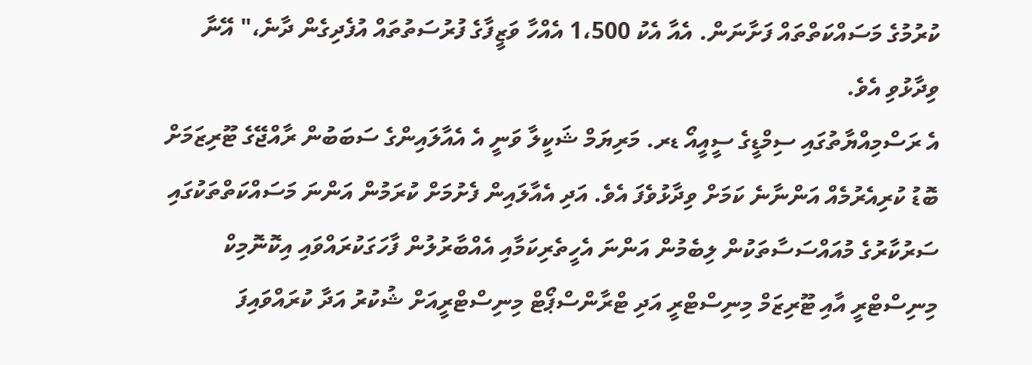ކުރުމުގެ މަސައްކަތްތައް ފަށާނަން. އެއާ އެކު 1،500 އެއްހާ ވަޒީފާގެ ފުރުސަތުތައް އުފެދިގެން ދާނެ،" އޭނާ ވިދާޅުވި އެވެ.
އެ ރަސްމިއްޔާތުގައި ސިމްޑީގެ ސީއީއޯ ޑރ. މަރިޔަމް ޝަކީލާ ވަނީ އެ އެއާލައިންގެ ސަބަބުން ރާއްޖޭގެ ޓޫރިޒަމަށް ބޮޑު ކުރިއެރުމެއް އަންނާނެ ކަމަށް ވިދާޅުވެފަ އެވެ. އަދި އެއާލައިން ފެށުމަށް ކުރަމުން އަންނަ މަސައްކަތްތަކުގައި ސަރުކާރުގެ މުއައްސަސާތަކުން ލިބެމުން އަންނަ އެހީތެރިކަމާއި އެއްބާރުލުން ފާހަގަކުރައްވައި އިކޮނޮމިކް މިނިސްޓްރީ އާއި ޓޫރިޒަމް މިނިސްޓްރީ އަދި ޓްރާންސްޕޯޓް މިނިސްޓްރީއަށް ޝުކުރު އަދާ ކުރައްވައިފަ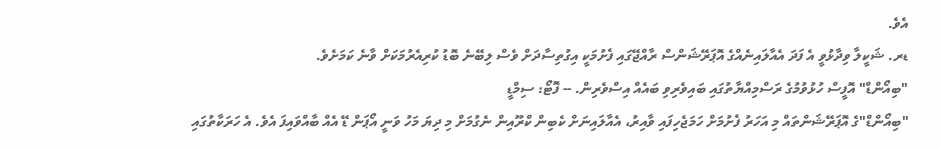އެވެ.
ޑރ. ޝަކީލާ ވިދާޅުވީ އެ ފަދަ އެއާލައިނެއްގެ އޮޕަރޭޝަންސް ރާއްޖޭގައި ފެށުމަކީ އިގުތިސާދަށް ވެސް ލިބޭނެ ބޮޑު ކުރިއެރުމަކަށް ވާނެ ކަމަށެވެ.
"ބިއޯންޑް" އޮފީސް ހުޅުވުމުގެ ރަސްމިއްޔާތުގައި ބައިވެރިވި ބައެއް އިސްވެރިން. -- ފޮޓޯ: ސިމްޑީ
"ބިއޯންޑް"ގެ އޮޕަރޭޝަންތައް މި އަހަރު ފެށުމަށް ހަމަޖެހިފައި ވާއިރު، އެއާލައިނަށް ކެބިން ކްރޫއިން ނެގުމަށް މި ދިޔަ މަހު ވަނީ އޯޕަން ޑޭ އެއް ބާއްވައިފަ އެވެ. އެ ހަރަކާތުގައި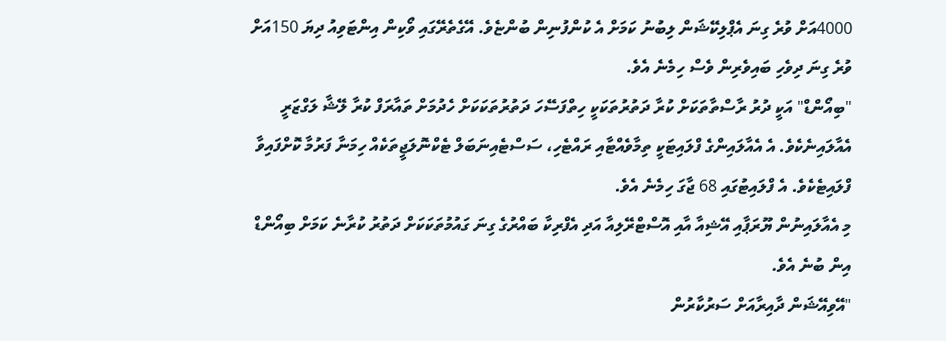4000އަށް ވުރެ ގިނަ އެޕްލިކޭޝަން ލިބުނު ކަމަށް އެ ކުންފުނިން ބުންޏެވެ. އޭގެތެރޭގައި ވޯކިން އިންޓަވިއު ދިޔަ 150އަށް ވުރެ ގިނަ ދިވެހި ބައިވެރިން ވެސް ހިމެނެ އެވެ.
"ބިއޯންޑް" އަކީ ދުރު ރާސްތާތަކަށް ކުރާ ދަތުރުތަކަކީ ހިތްފަސޭހަ ދަތުރުތަކަކަށް ހެދުމަށް ތައާރަފް ކުރާ ލޭޝާ ލަގްޒަރީ އެއާލައިނެކެވެ. އެ އެއާލައިންގެ ފްލައިޓަކީ ތިމާވެއްޓާއި ރައްޓެހި، ސަސްޓެއިނަބަލް ޓެކްނޮލަޖީތަކެއް ހިމަނާ ފަރުމާ ކޮށްފައިވާ ފްލައިޓެކެވެ. އެ ފްލައިޓުގައި 68 ޖާގަ ހިމެނެ އެވެ.
މި އެއާލައިނުން ޔޫރަޕާއި އޭޝިއާ އާއި އޮސްޓްރޭލިއާ އަދި އެފްރިކާ ބައްރުގެ ގިނަ ގައުމުތަކަކަށް ދަތުރު ކުރާނެ ކަމަށް ބިއޯންޑް އިން ބުނެ އެވެ.
"އޭވިއޭޝަން ދާއިރާއަށް ސަރުކާރުން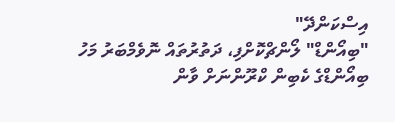އިސްކަންދޭ"
"ބިއޯންޑް" ލޯންޗްކޮށްފި، ދަތުރުތައް ނޮވެމްބަރު މަހު
ބިއޯންޑްގެ ކެބިން ކްރޫންނަށް ވާން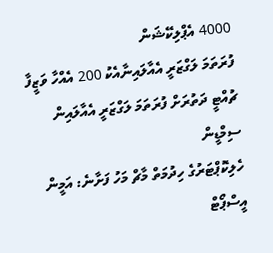4000 އެޕްލިކޭޝަން
ފުރަތަމަ ލަގްޒަރީ އެއާލައިނާއެކު 200 އެއްހާ ވަޒީފާ
ޗުއްޓީ ދަތުރަށް ފުރަތަމަ ލަގްޒަރީ އެއާލައިން ސިމްޑީން
ހެލިކޮޕްޓަރުގެ ހިދުމަތް މާޗް މަހު ފަށާނެ: އަމީން
އީސްޕޯޓް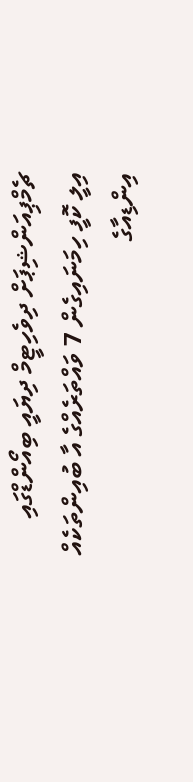ޗެމްޕިއަންޝިޕަށް ދިވެހިޓީމް ދިޔައީ ބިއޯންޑްގައި
އިލީ ކޮފީ ހިމަނައިގެން 7 ވައްތަރެއްގެ އާ ބުއިންތަކެއް
އިންޑިއާގެ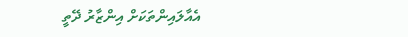އެއާލައިންތަކަށް އިންޒާރު ދޭތީ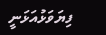ފިޔަވަޅުއަޅަނީ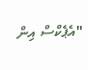"އެޕެކްސް އިން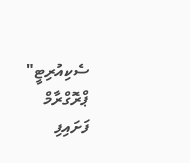ސެކިއުރިޓީ" ޕްރޮގްރާމް ފަށައިފި